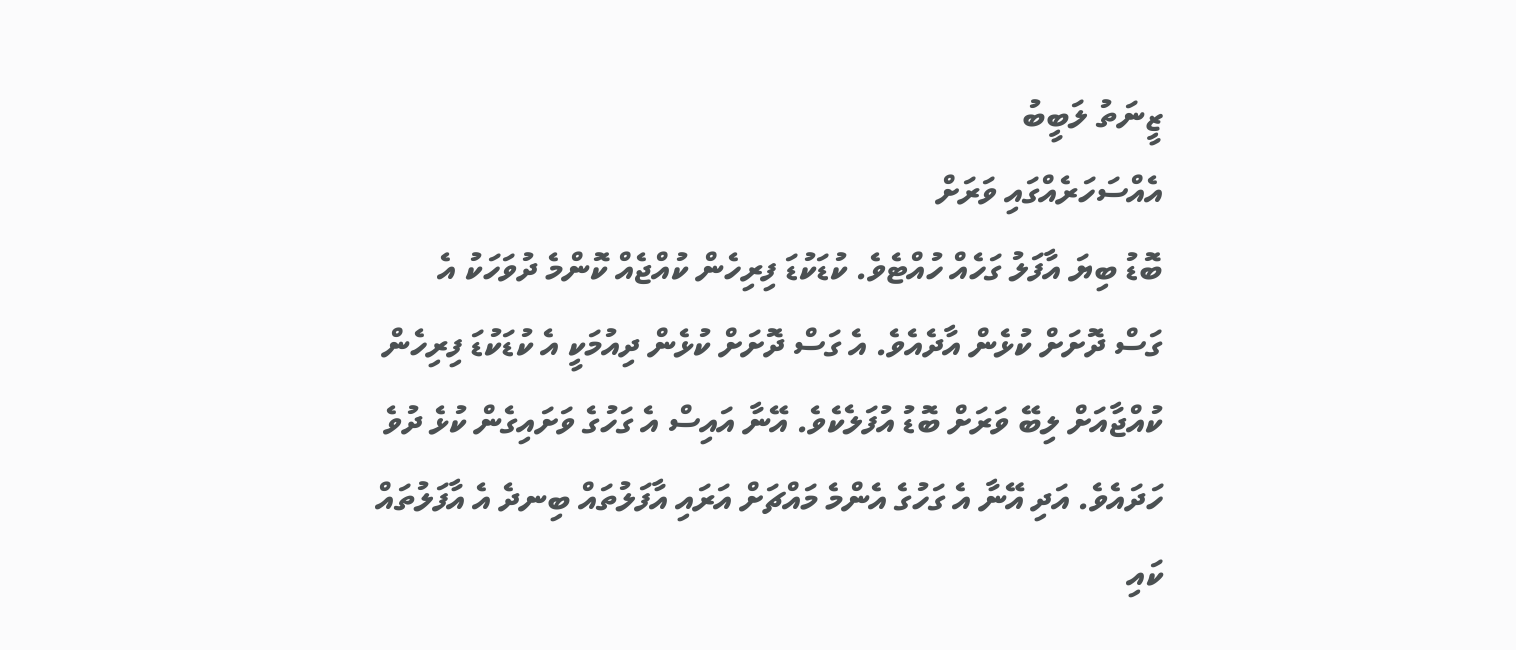ޒީނަތު ލަބީބު
އެއްސަހަރެއްގައި ވަރަށް
ބޮޑު ބިޔަ އާފަލު ގަހެއް ހުއްޓެވެ. ކުޑަކުޑަ ފިރިހެން ކުއްޖެއް ކޮންމެ ދުވަހަކު އެ
ގަސް ދޮށަށް ކުޅެން އާދެއެވެ. އެ ގަސް ދޮށަށް ކުޅެން ދިއުމަކީ އެ ކުޑަކުޑަ ފިރިހެން
ކުއްޖާއަށް ލިބޭ ވަރަށް ބޮޑު އުފަލެކެވެ. އޭނާ އައިސް އެ ގަހުގެ ވަށައިގެން ކުޅެ ދުވެ
ހަދައެވެ. އަދި އޭނާ އެ ގަހުގެ އެންމެ މައްޗަށް އަރައި އާފަލުތައް ބިނދެ އެ އާފަލުތައް
ކައި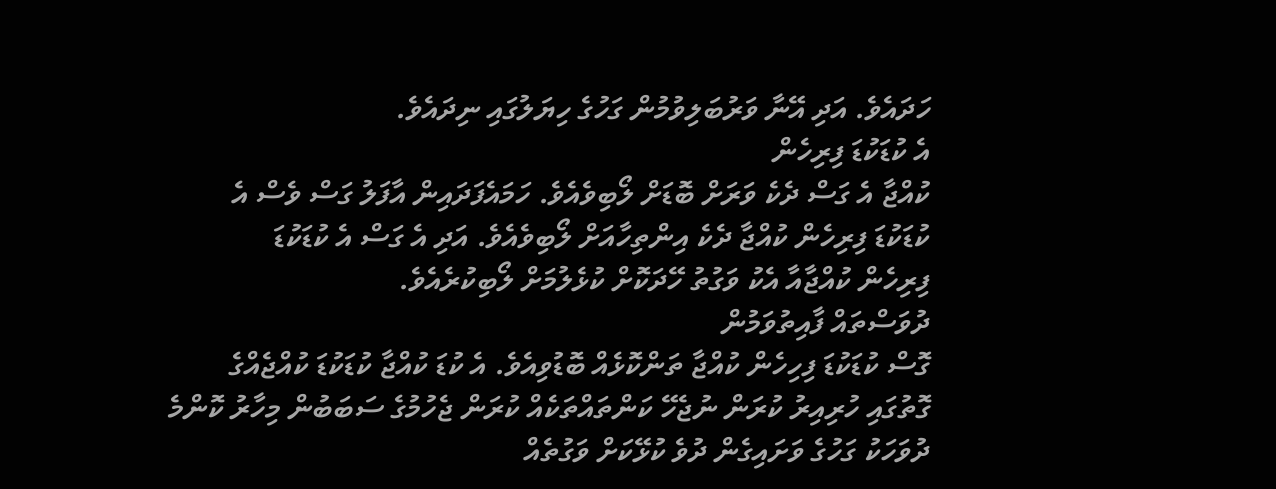ހަދައެވެ. އަދި އޭނާ ވަރުބަލިވުމުން ގަހުގެ ހިޔަލުގައި ނިދައެވެ.
އެ ކުޑަކުޑަ ފިރިހެން
ކުއްޖާ އެ ގަސް ދެކެ ވަރަށް ބޮޑަށް ލޯބިވެއެވެ. ހަމައެފަދައިން އާފަލު ގަސް ވެސް އެ
ކުޑަކުޑަ ފިރިހެން ކުއްޖާ ދެކެ އިންތިހާއަށް ލޯބިވެއެވެ. އަދި އެ ގަސް އެ ކުޑަކުޑަ
ފިރިހެން ކުއްޖާއާ އެކު ވަގުތު ހޭދަކޮށް ކުޅެލުމަށް ލޯބިކުރެއެވެ.
ދުވަސްތައް ފާއިތުވަމުން
ގޮސް ކުޑަކުޑަ ފިހިހެން ކުއްޖާ ތަންކޮޅެއް ބޮޑުވިއެވެ. އެ ކުޑަ ކުއްޖާ ކުޑަކުޑަ ކުއްޖެއްގެ
ގޮތުގައި ހުރިއިރު ކުރަން ނުޖެހޭ ކަންތައްތަކެއް ކުރަން ޖެހުމުގެ ސަބަބުން މިހާރު ކޮންމެ
ދުވަހަކު ގަހުގެ ވަށައިގެން ދުވެ ކުޅޭކަށް ވަގުތެއް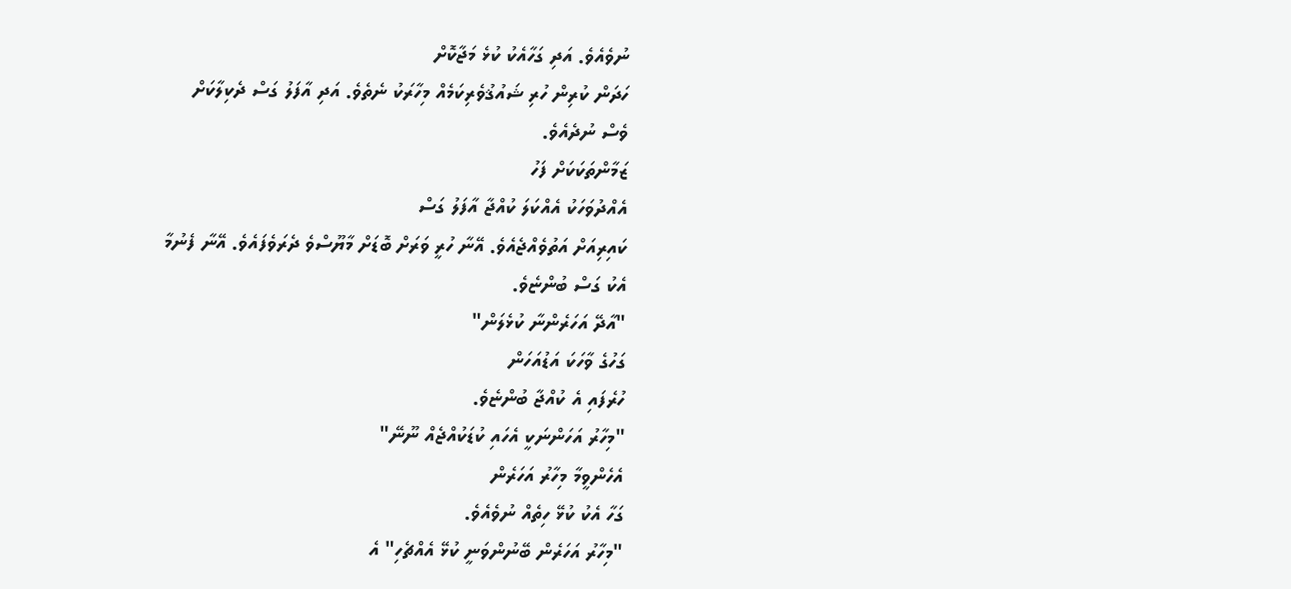ނުވެއެވެ. އަދި ގަހާއެކު ކުޅެ މަޖާކޮށް
ހަދަން ކުރިން ހުރި ޝައުޤުވެރިކަމެއް މިހާރަކު ނެތެވެ. އަދި އާފަލު ގަސް ދެކިލާކަށް
ވެސް ނުދެއެވެ.
ޒަމާންތަކަކަށް ފަހު
އެއްދުވަހަކު އެއްކަލަ ކުއްޖާ އާފަލު ގަސް
ކައިރިއަށް އަތުވެއްޖެއެވެ. އޭނާ ހުރީ ވަރަށް ބޮޑަށް މާޔޫސްވެ ދެރަވެފައެވެ. އޭނާ ފެނުމާ
އެކު ގަސް ބުންޏެވެ.
"އާދޭ އަހަރެންނާ ކުޅެލަން"
ގަހުގެ ވާހަކަ އަޑުއަހަން
ހުރެފައި އެ ކުއްޖާ ބުންޏެވެ.
"މިހާރު އަހަންނަކީ އެހައި ކުޑަކުއްޖެއް ނޫނޭ"
އެހެންވީމާ މިހާރު އަހަރެން
ގަހާ އެކު ކުޅޭ ހިތެއް ނުވެއެވެ.
"މިހާރު އަހަރެން ބޭނުންވަނީ ކުޅޭ އެއްޗެހި" އެ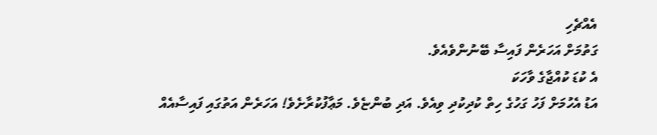އެއްޗެހި
ގަތުމަށް އަހަރެން ފައިސާ ބޭނުންވެއެވެ.
އެ ކުޑަ ކުއްޖާގެ ވާހަކަ
އަޑު އެހުމަށް ފަހު ގަހުގެ ހިތް ކުދިކުދި ވިއެވެ. އަދި ބުންޏެވެ. މަޢާފުކުރާށެވެ! އަހަރެން އަތުގައި ފައިސާއެއް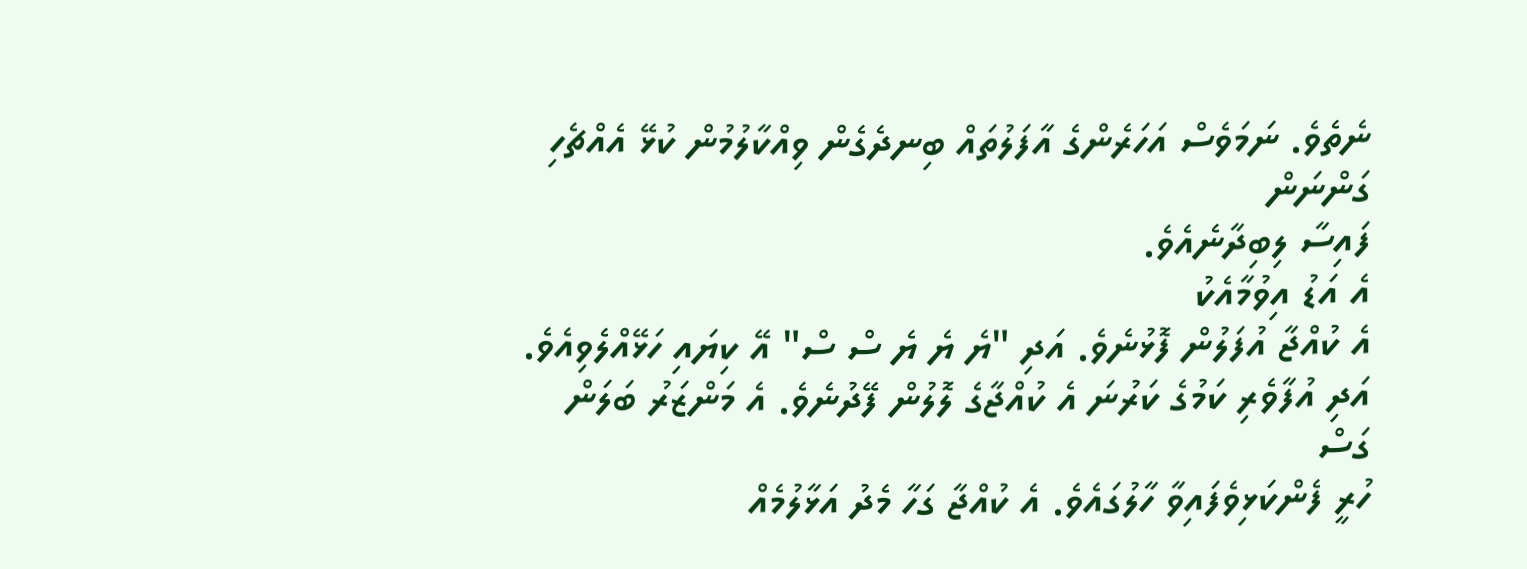ނެތެވެ. ނަމަވެސް އަހަރެންގެ އާފަލުތައް ބިނދެގެން ވިއްކާލުމުން ކުޅޭ އެއްޗެހި ގަންނަން
ފައިސާ ލިބިދާނެއެވެ.
އެ އަޑު އިވުމާއެކު
އެ ކުއްޖާ އުފަލުން ފޮޅުނެވެ. އަދި "ޔެ ޔެ ޔެ ސް ސް" އޭ ކިޔައި ހަޅޭއްލެވިއެވެ.
އަދި އުފާވެރި ކަމުގެ ކަރުނަ އެ ކުއްޖާގެ ލޮލުން ފޭދުނެވެ. އެ މަންޒަރު ބަލަން ގަސް
ހުރީ ފެންކަޅިވެފައިވާ ހާލުގައެވެ. އެ ކުއްޖާ ގަހާ މެދު އަޅާލުމެއް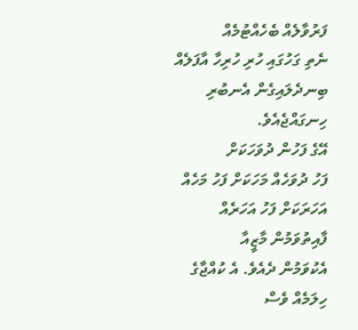ފަރުވާލެއް ބެހެއްޓުމެއް
ނެތި ގަހުގައި ހުރި ހުރިހާ އާފަލެއް ބިނދެލައިގެން އެނބުރި ހިނގައްޖެއެވެ.
އޭގެ ފަހުން ދުވަހަކަށް
ފަހު ދުވަހެއް މަހަކަށް ފަހު މަހެއް އަހަރަކަށް ފަހު އަހަރެއް ފާއިތުވަމުން މާޒީއާ
އެކުވަމުން ދެއެވެ. އެ ކުއްޖާގެ ހިލަމެއް ވެސް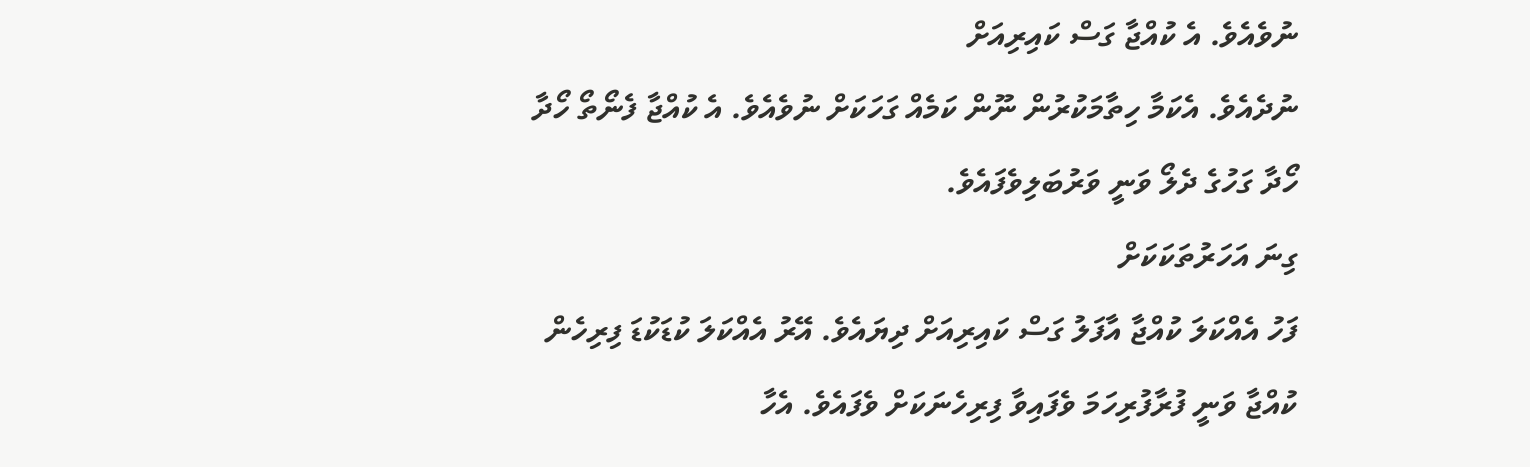ނުވެއެވެ. އެ ކުއްޖާ ގަސް ކައިރިއަށް
ނުދެއެވެ. އެކަމާ ހިތާމަކުރުން ނޫން ކަމެއް ގަހަކަށް ނުވެއެވެ. އެ ކުއްޖާ ފެނޯތޯ ހޯދާ
ހޯދާ ގަހުގެ ދެލޯ ވަނީ ވަރުބަލިވެފައެވެ.
ގިނަ އަހަރުތަކަކަށް
ފަހު އެއްކަލަ ކުއްޖާ އާފަލު ގަސް ކައިރިއަށް ދިޔައެވެ. އޭރު އެއްކަލަ ކުޑަކުޑަ ފިރިހެން
ކުއްޖާ ވަނީ ފުރާފުރިހަމަ ވެފައިވާ ފިރިހެނަކަށް ވެފައެވެ. އެހާ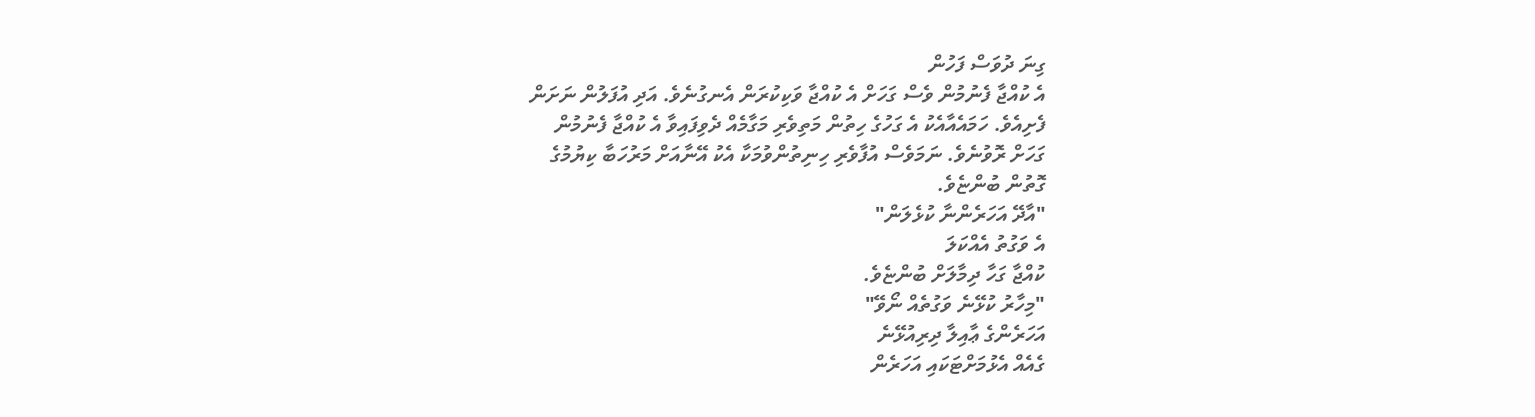ގިނަ ދުވަސް ފަހުން
އެ ކުއްޖާ ފެނުމުން ވެސް ގަހަށް އެ ކުއްޖާ ވަކިކުރަން އެނގުނެވެ. އަދި އުފަލުން ނަށަން
ފެށިއެވެ. ހަމައެއާއެކު އެ ގަހުގެ ހިތުން މަތިވެރި މަގާމެއް ދެވިފައިވާ އެ ކުއްޖާ ފެނުމުން
ގަހަށް ރޮވުނެވެ. ނަމަވެސް އުފާވެރި ހިނިތުންވުމަކާ އެކު އޭނާއަށް މަރުހަބާ ކިޔުމުގެ
ގޮތުން ބުންޏެވެ.
"އާދޭ އަހަރެންނާ ކުޅެލަން"
އެ ވަގުތު އެއްކަލަ
ކުއްޖާ ގަހާ ދިމާލަށް ބުންޏެވެ.
"މިހާރު ކުޅޭނެ ވަގުތެއް ނޯވޭ"
އަހަރެންގެ ޢާއިލާ ދިރިއުޅޭނެ
ގެއެއް އެޅުމަށްޓަކައި އަހަރެން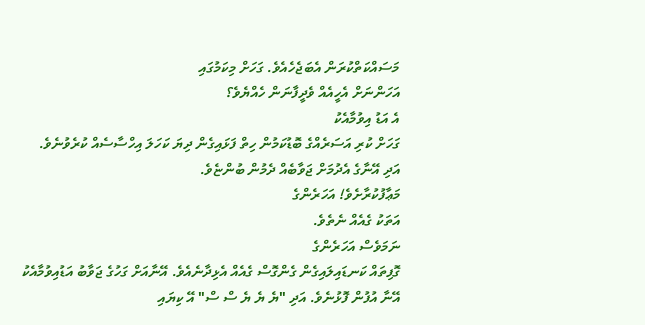މަސައްކަތްކުރަން އެބަޖެހެއެވެ. ގަހަށް މިކަމުގައި
އަހަންނަށް އެހީއެއް ވެދީފާނަން ހެއްޔެވެ؟
އެ އަޑު އިވުމާއެކު
ގަހަށް ކުރި އަސަރެއްގެ ބޮޑުކަމުން ހިތް ފަޅައިގެން ދިޔަ ކަހަލަ އިހްސާސެއް ކުރެވުނެވެ.
އަދި އޭނާގެ އެދުމަށް ޖަވާބެއް ދެމުން ބުންޏެވެ.
މަޢާފުކުރާށެވެ! އަހަރެންގެ
އަތަކު ގެއެއް ނެތެވެ.
ނަމަވެސް އަހަރެންގެ
ގޮފިތައް ކަނޑައިލައިގެން ގެންގޮސް ގެއެއް އެޅިދާނެއެވެ. އޭނާއަށް ގަހުގެ ޖަވާބު އަޑުއިވުމާއެކު
އޭނާ އުފުން ފޮޅުނެވެ. އަދި "ޔެ ޔެ ޔެ ސް ސް" އޭ ކިޔައި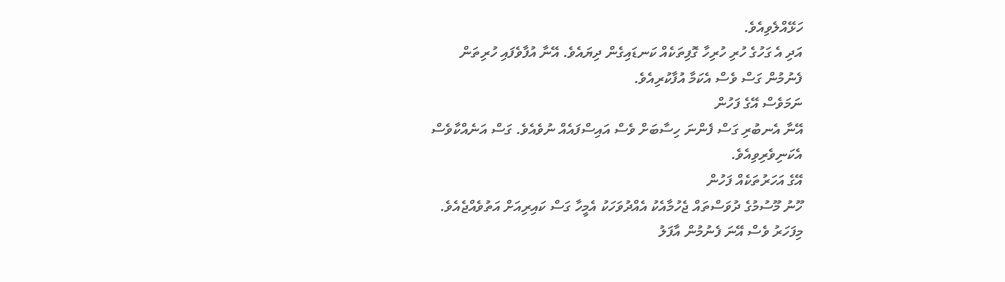ހަޅޭއްލެވިއެވެ.
އަދި އެ ގަހުގެ ހުރި ހުރިހާ ގޮފިތަކެއް ކަނޑައިގެން ދިޔައެވެ. އޭނާ އުފާވެފައި ހުރިތަން
ފެނުމުން ގަސް ވެސް އެކަމާ އުފާކުރިއެވެ.
ނަމަވެސް އޭގެ ފަހުން
އޭނާ އެނބުރި ގަސް ފެންނަ ހިސާބަށް ވެސް އައިސްފައެއް ނުވެއެވެ. ގަސް އަނެއްކާވެސް
އެކަނިވެރިވިއެވެ.
އޭގެ އަހަރުތަކެއް ފަހުން
ހޫނު މޫސުމުގެ ދުވަސްތައް ޖެހުމާއެކު އެއްދުވަހަކު އެމީހާ ގަސް ކައިރިއަށް އަތުވެއްޖެއެވެ.
މިފަހަރު ވެސް އޭނަ ފެނުމުން އާފަލު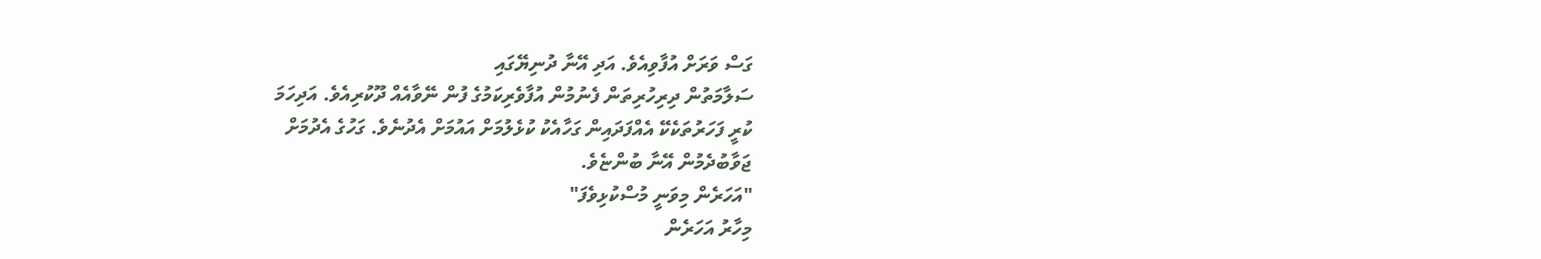ގަސް ވަރަށް އުފާވިއެވެ. އަދި އޭނާ ދުނިޔޭގައި
ސަލާމަތުން ދިރިހުރިތަން ފެނުމުން އުފާވެރިކަމުގެ ފުން ނޭވާއެއް ދޫކުރިއެވެ. އަދިހަމަ
ކުރީ ފަހަރުތަކެކޭ އެއްފަދައިން ގަހާއެކު ކުޅެލުމަށް އައުމަށް އެދުނެވެ. ގަހުގެ އެދުމަށް
ޖަވާބުދެމުން އޭނާ ބުންޏެވެ.
"އަހަރެން މިވަނީ މުސްކުޅިވެފަ"
މިހާރު އަހަރެން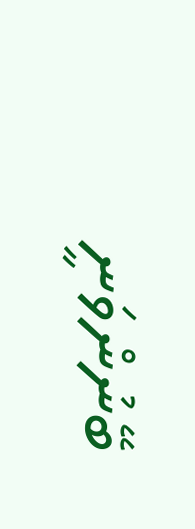ބޭނުންވަނީ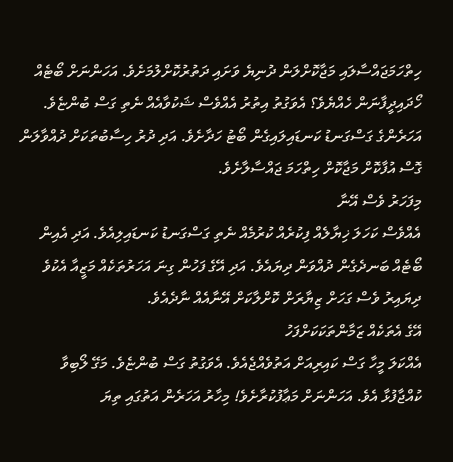ހިތްހަމަޖައްސާލައި މަޖާކޮށްލަން ދުނިޔެ ވަށައި ދަތުރުކޮށްލުމަށެވެ. އަހަންނަށް ބޯޓެއް
ހޯދައިދީފާނަން ހެއްޔެވެ؟ އެވަގުތު އިތުރު އެއްވެސް ޝަކުވާއެއް ނެތި ގަސް ބުންޏެވެ.
އަހަރެންގެ ގަސްގަނޑު ކަނޑައިލައިގެން ބޯޓު ހަދާށެވެ. އަދި ދުރު ހިސާބުތަކަށް ދުއްވާލަން
ގޮސް އުފާކޮށް މަޖާކޮށް ހިތްހަމަ ޖައްސާލާށެވެ.
މިފަހަރު ވެސް އޭނާ
އެއްވެސް ކަހަލަ ޚިޔާލެއް ފިކުރެއް ކުރުމެއް ނެތި ގަސްގަނޑު ކަނޑައިލިއެވެ. އަދި އެއިން
ބޯޓެއް ބަނދެގެން ދުއްވަން ދިޔައެވެ. އަދި އޭގެ ފަހުން ގިނަ އަހަރުތަކެއް މަޒީއާ އެކުވެ
ދިޔައިރު ވެސް ގަހަށް ޒިޔާރަށް ކޮށްލާކަށް އޭނާއެއް ނާދެއެވެ.
އޭގެ އެތަކެއް ޒަމާންތަކަކަށްފަހު
އެއްކަލަ މީހާ ގަސް ކައިރިއަށް އަތުވެއްޖެއެވެ. އެވަގުތު ގަސް ބުންޏެވެ. މަގޭ ލޯބިވާ
ކުއްޖާފުޅާ އެވެ. އަހަންނަށް މަޢާފުކުރާށެވެ! މިހާރު އަހަރެން އަތުގައި ތިޔަ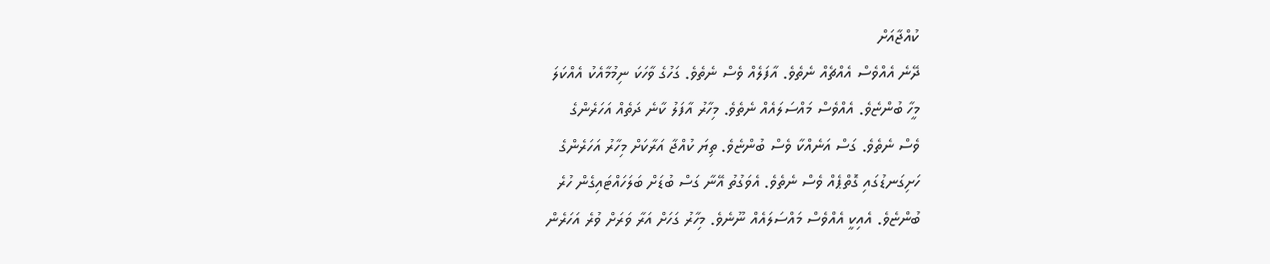ކުއްޖާއަށް
ދޭނެ އެއްވެސް އެއްޗެއް ނެތެވެ. އާފަލެއް ވެސް ނެތެވެ. ގަހުގެ ވާހަކަ ނިމުމާއެކު އެއްކަލަ
މީހާ ބުންޏެވެ. އެއްވެސް މައްސަލައެއް ނެތެވެ. މިހާރު އާފަލު ކާނެ ދަތެއް އަހަރެންގެ
ވެސް ނެތެވެ. ގަސް އަނެއްކާ ވެސް ބުންޏެވެ. ތިޔަ ކުއްޖާ އަރާކަށް މިހާރު އަހަރެންގެ
ހަށިގަނޑުގައި ގޮތްޕެއް ވެސް ނެތެވެ. އެވަގުތު އޭނާ ގަސް ބުޑަށް ބަލަހައްޓައިގެން ހުރެ
ބުންޏެވެ. އެއިކީ އެއްވެސް މައްސަލައެއް ނޫނެވެ. މިހާރު ގަހަށް އަރާ ވަރަށް ވުރެ އަހަރެން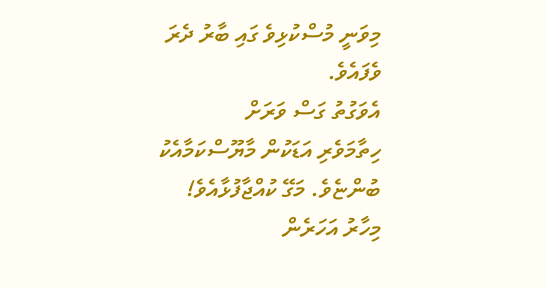މިވަނީ މުސްކުޅިވެ ގައި ބާރު ދެރަ ވެފައެވެ.
އެވަގުތު ގަސް ވަރަށް
ހިތާމަވެރި އަޑަކުން މާޔޫސްކަމާއެކު ބުންޏެވެ. މަގޭ ކުއްޖާފުޅާއެވެ! މިހާރު އަހަރެން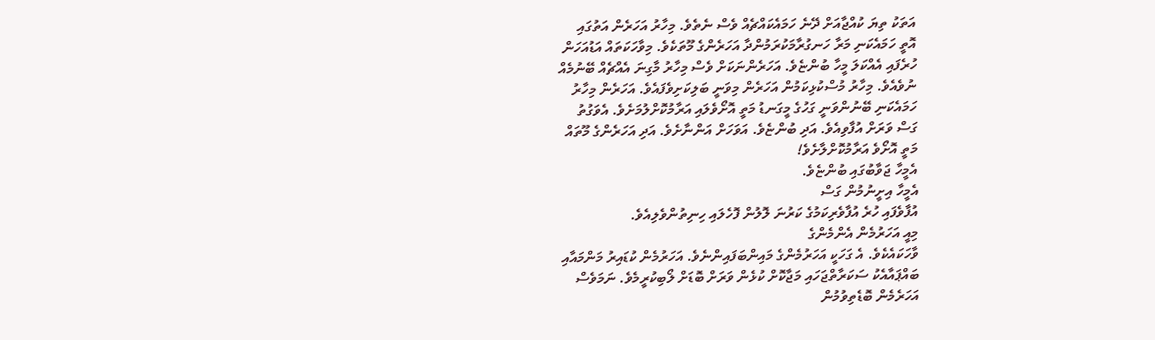އަތަކު ތިޔަ ކުއްޖާއަށް ދޭނެ ހަމައެކައްޗެއް ވެސް ނެތެވެ. މިހާރު އަހަރެން އަތުގައި
އޮތީ ހަމައެކަނި މަރާ ހަނގުރާމަކުރަމުންދާ އަހަރެންގެ މޫތަކެވެ. މިވާހަކަތައް އަޑުއަހަން
ހުރެފައި އެއްކަލަ މީހާ ބުންޏެވެ. އަހަރެންނަކަށް ވެސް މިހާރު މާގިނަ އެއްޗެއް ބޭނުމެއް
ނުވެއެވެ. މިހާރު މުސްކުޅިކަމުން އަހަރެން މިވަނީ ބަލިކަށިވެފައެވެ. އަހަރެން މިހާރު
ހަމައެކަނި ބޭނުންވަނީ ގަހުގެ މީގަނޑު މަތީ އޮށޯވެލައި އަރާމުކޮށްލުމަށެވެ. އެވަގުތު
ގަސް ވަރަށް އުފާވިއެވެ. އަދި ބުންޏެވެ. އަވަހަށް އަންނާށެވެ. އަދި އަހަރެންގެ މޫތައް
މަތީ އޮށޯވެ އަރާމުކޮށްލާށެވެ!
އެމީހާ ޖަވާބުގައި ބުންޏެވެ.
އެމީހާ އިށީނުމުން ގަސް
އުފާވެފައި ހުރެ އުފާވެރިކަމުގެ ކަރުނަ ލޮލުން ފޮހެލައި ހިނިތުންވެލިއެވެ.
މިއީ އަހަރުމެން އެންމެންގެ
ވާހަކައެކެވެ. އެ ގަހަކީ އަހަރުމެންގެ މައިންބަފައިންނެވެ. އަހަރުމެން ކުޑައިރު މަންމައާއި
ބައްޕައާއެކު ސަކަރާތްޖަހައި މަޖާކޮށް ކުޅެން ވަރަށް ބޮޑަށް ލޯބިކުރީމެވެ. ނަމަވެސް
އަހަރެމެން ބޮޑެތިވުމުން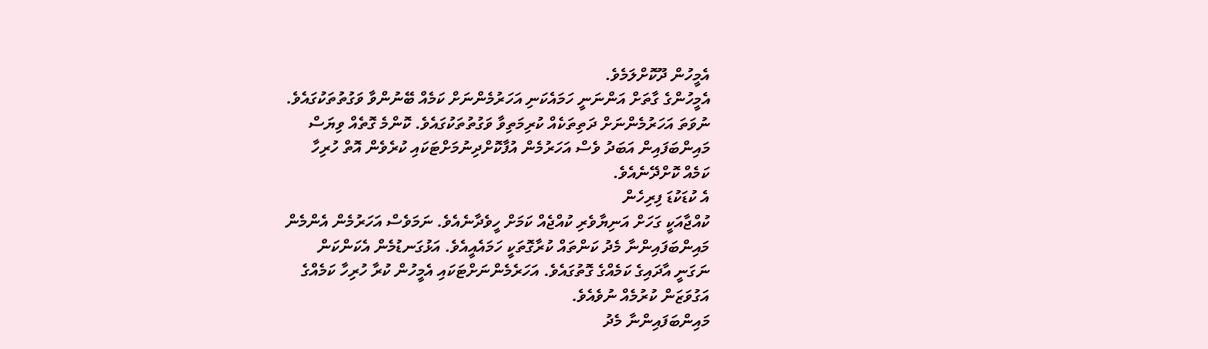އެމީހުން ދޫކޮށްލަމެވެ.
އެމީހުންގެ ގާތަށް އަންނަނީ ހަމައެކަނި އަހަރުމެންނަށް ކަމެއް ބޭނުންވާ ވަގުތުތަކުގައެވެ.
ނުވަތަ އަހަރުމެންނަށް ދަތިތަކެއް ކުރިމަތިވާ ވަގުތުތަކުގައެވެ. ކޮންމެ ގޮތެއް ވިޔަސް
މައިންބަފައިން އަބަދު ވެސް އަހަރުމެން އުފާކޮށްދިނުމަށްޓަކައި ކުރެވެން އޮތް ހުރިހާ
ކަމެއް ކޮށްދޭނެއެވެ.
އެ ކުޑަކުޑަ ފިރިހެން
ކުއްޖާއަކީ ގަހަށް އަނިޔާވެރި ކުއްޖެއް ކަމަށް ހީވެދާނެއެވެ. ނަމަވެސް އަހަރުމެން އެންމެން
މައިންބަފައިންނާ މެދު ކަންތައް ކުރާގޮތަކީ ހަމައެއީއެވެ. އަޅުގަނޑުމެން އެކަންކަން
ނަގަނީ އާދައިގެ ކަމެއްގެ ގޮތުގައެވެ. އަހަރެމެންނަށްޓަކައި އެމީހުން ކުރާ ހުރިހާ ކަމެއްގެ
އަގުވަޒަން ކުރުމެއް ނުވެއެވެ.
މައިންބަފައިންނާ މެދު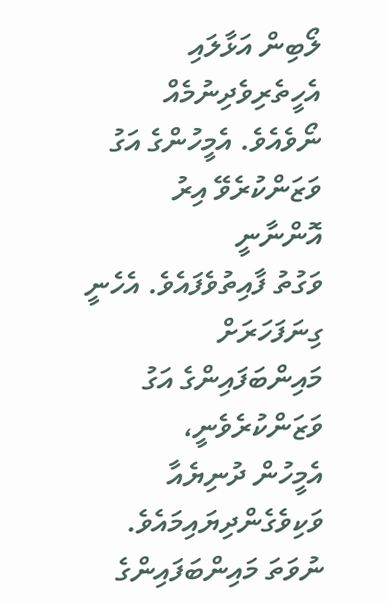ލޯބިން އަޅާލައި އެހީތެރިވެދިނުމެއް ނޯވެއެވެ. އެމީހުންގެ އަގު ވަޒަންކުރެވޭ އިރު އޮންނާނީ
ވަގުތު ފާއިތުވެފައެވެ. އެހެނީ ގިނަފަހަރަށް މައިންބަފައިންގެ އަގު ވަޒަންކުރެވެނީ،
އެމީހުން ދުނިޔެއާ ވަކިވެގެންދިޔައިމައެވެ. ނުވަތަ މައިންބަފައިންގެ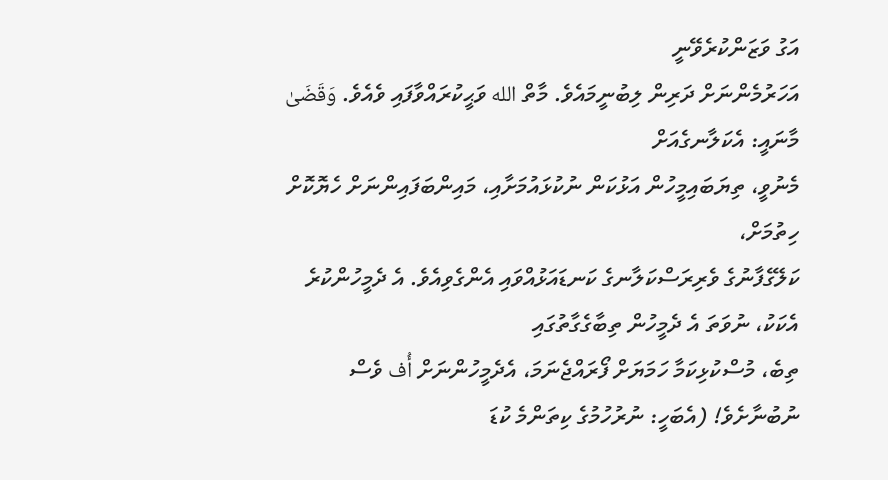އަގު ވަޒަންކުރެވޭނީ
އަހަރުމެންނަށް ދަރިން ލިބުނީމައެވެ. މާތް الله ވަޙީކުރައްވާފައި ވެއެވެ. وَقَضَىٰ
މާނައީ: އެކަލާނގެއަށް
މެނުވީ، ތިޔަބައިމީހުން އަޅުކަން ނުކުޅައުމަށާއި، މައިންބަފައިންނަށް ހެޔޮކޮށް ހިތުމަށް،
ކަލޭގެފާނުގެ ވެރިރަސްކަލާނގެ ކަނޑައަޅުއްވައި އެންގެވިއެވެ. އެ ދެމީހުންކުރެ އެކަކު، ނުވަތަ އެ ދެމީހުން ތިބާގެގާތުގައި
ތިބެ، މުސްކުޅިކަމާ ހަމަޔަށް ފޯރައްޖެނަމަ، އެދެމީހުންނަށް أُف ވެސް ނުބުނާށެވެ! (އެބަހީ: ނުރުހުމުގެ ކިތަންމެ ކުޑަ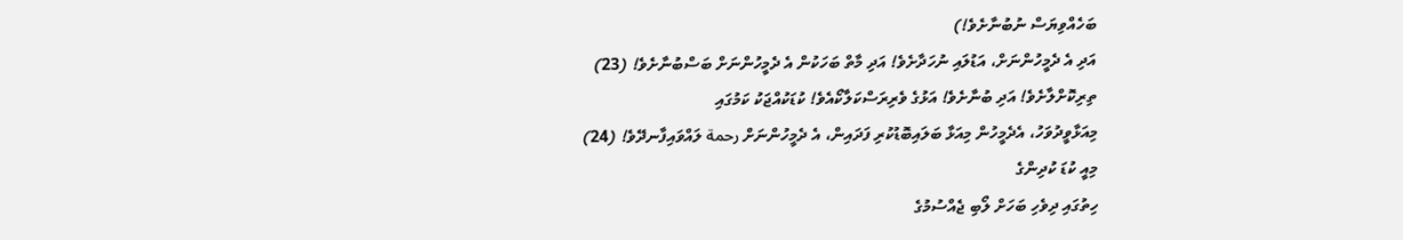ބަހެއްވިޔަސް ނުބުނާށެވެ!)
އަދި އެ ދެމީހުންނަށް، އަޑުލައި ނުހަދާށެވެ! އަދި މާތް ބަހަކުން އެ ދެމީހުންނަށް ބަސްބުނާށެވެ! (23)
ތިރިކޮށްލާށެވެ! އަދި ބުނާށެވެ! އަޅުގެ ވެރިރަސްކަލާކޯއެވެ! ކުޑަކުއްޖަކު ކަމުގައި
މިއަޅާވީދުވަހު، އެދެމީހުން މިއަޅާ ބަލައިބޮޑުކުރި ފަދައިން، އެ ދެމީހުންނަށް رحمة ލައްވައިފާނދޭވެ! (24)
މިއީ ކުޑަ ކުދިންގެ
ހިތުގައި ދިވެހި ބަހަށް ލޯބި ޖެއްސުމުގެ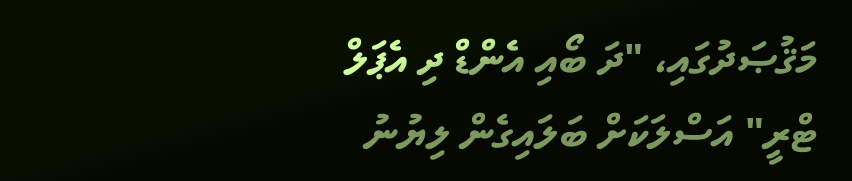މަޤުޞަދުގައި، "ދަ ބޯއި އެންޑް ދި އެޕަލް
ޓްރީ" އަސްލަކަށް ބަލައިގެން ލިޔުނު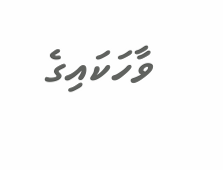ވާހަކައިގެ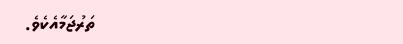ތަރުޖަމާއެކެވެ.